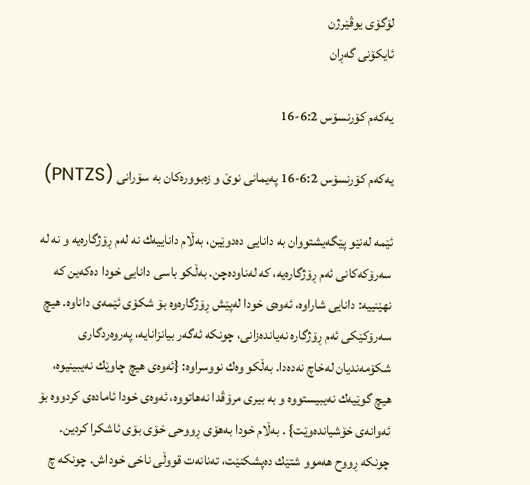لۆگۆی یوڤێرژن
ئایکۆنی گەڕان

یەکەم کۆرنسۆس 6:2-16

یەکەم کۆرنسۆس 6:2-16 پەیمانی نوێ و زەبوورەکان بە سۆرانی (PNTZS)

ئێمه‌ له‌نێو پێگه‌یشتووان به‌ دانایی ده‌دوێین، به‌ڵام داناییه‌ك نه‌ له‌م ڕۆژگاره‌یه‌ و نه‌ له‌ سه‌رۆكه‌كانی ئه‌م ڕۆژگاره‌یه‌، كه‌ له‌ناوده‌چن. به‌ڵكو باسی دانایی خودا ده‌كه‌ین كه‌ نهێنییه‌: دانایی شاراوه‌، ئه‌وه‌ی خودا له‌پێش ڕۆژگاره‌وه‌ بۆ شكۆی ئێمه‌ی داناوه‌. هیچ سه‌رۆكێكی ئه‌م ڕۆژگاره‌ نه‌یانده‌زانی، چونكه‌ ئه‌گه‌ر بیانزانایه‌، په‌روه‌ردگاری شكۆمه‌ندیان له‌خاچ نه‌ده‌دا. به‌ڵكو وه‌ك نووسراوه‌: {ئه‌وه‌ی هیچ چاوێك نه‌یبینیوه‌، هیچ گوێیه‌ك نه‌یبیستووه‌ و به‌ بیری مرۆڤدا نه‌هاتووه‌، ئه‌وه‌ی خودا ئاماده‌ی كردووه‌ بۆ ئه‌وانه‌ی خۆشیانده‌وێت} . به‌ڵام خودا به‌هۆی ڕووحی خۆی بۆی ئاشكرا كردین. چونكه‌ ڕووح هه‌موو شتێك ده‌پشكنێت، ته‌نانه‌ت قووڵی ناخی خوداش. چونكه‌ چ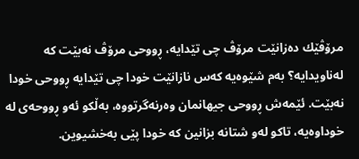مرۆڤێك ده‌زانێت مرۆڤ چی تێدایه‌، ڕووحی مرۆڤ نه‌بێت كه‌ له‌ناویدایه‌؟ به‌م شێوه‌یه‌ كه‌س نازانێت خودا چی تێدایه‌ ڕووحی خودا نه‌بێت. ئێمه‌ش ڕووحی جیهانمان وه‌رنه‌گرتووه‌، به‌ڵكو ئه‌و ڕووحه‌ی له‌ خوداوه‌یه‌، تاكو له‌و شتانه‌ بزانین كه‌ خودا پێی به‌خشیوین.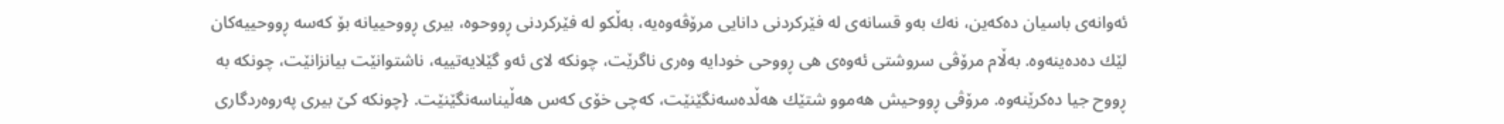ئه‌وانه‌ی باسیان ده‌كه‌ین، نه‌ك به‌و قسانه‌ی له‌ فێركردنی دانایی مرۆڤه‌وه‌یه‌، به‌ڵكو له‌ فێركردنی ڕووحوه‌، بیری ڕووحییانه‌ بۆ كه‌سه‌ ڕووحییه‌كان لێك ده‌ده‌ینه‌وه‌. به‌ڵام مرۆڤی سروشتی ئه‌وه‌ی هی ڕووحی خودایه‌ وه‌ری ناگرێت، چونكه‌ لای ئه‌و گێلایه‌تییه‌، ناشتوانێت بیانزانێت، چونكه‌ به‌ ڕووح جیا ده‌كرێنه‌وه‌. مرۆڤی ڕووحیش هه‌موو شتێك هه‌ڵده‌سه‌نگێنێت، كه‌چی خۆی كه‌س هه‌ڵیناسه‌نگێنێت. {چونكه‌ كێ بیری په‌روه‌ردگاری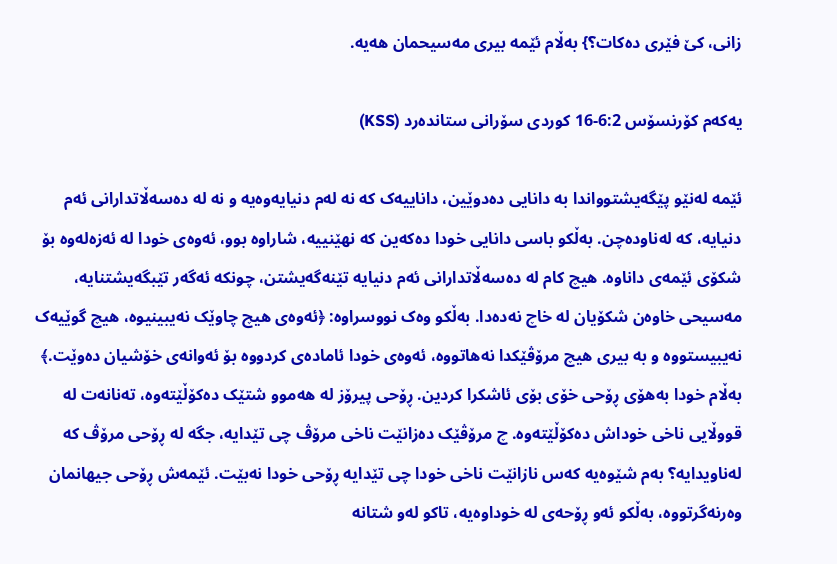زانی‌، كێ فێری ده‌كات؟} به‌ڵام ئێمه‌ بیری مه‌سیحمان هه‌یه‌.

یەکەم کۆرنسۆس 6:2-16 كوردی سۆرانی ستانده‌رد (KSS)

ئێمە لەنێو پێگەیشتوواندا بە دانایی دەدوێین، داناییەک کە نە لەم دنیایەوەیە و نە لە دەسەڵاتدارانی ئەم دنیایە، کە لەناودەچن. بەڵکو باسی دانایی خودا دەکەین کە نهێنییە، شاراوە بوو، ئەوەی خودا لە ئەزەلەوە بۆ شکۆی ئێمەی داناوە. هیچ کام لە دەسەڵاتدارانی ئەم دنیایە تێنەگەیشتن، چونکە ئەگەر تێبگەیشتنایە، مەسیحی خاوەن شکۆیان لە خاچ نەدەدا. بەڵکو وەک نووسراوە: ﴿ئەوەی هیچ چاوێک نەیبینیوە، هیچ گوێیەک نەیبیستووە و بە بیری هیچ مرۆڤێکدا نەهاتووە، ئەوەی خودا ئامادەی کردووە بۆ ئەوانەی خۆشیان دەوێت.﴾ بەڵام خودا بەهۆی ڕۆحی خۆی بۆی ئاشکرا کردین. ڕۆحی پیرۆز لە هەموو شتێک دەکۆڵێتەوە، تەنانەت لە قووڵایی ناخی خوداش دەکۆڵێتەوە. چ مرۆڤێک دەزانێت ناخی مرۆڤ چی تێدایە، جگە لە ڕۆحی مرۆڤ کە لەناویدایە؟ بەم شێوەیە کەس نازانێت ناخی خودا چی تێدایە ڕۆحی خودا نەبێت. ئێمەش ڕۆحی جیهانمان وەرنەگرتووە، بەڵکو ئەو ڕۆحەی لە خوداوەیە، تاکو لەو شتانە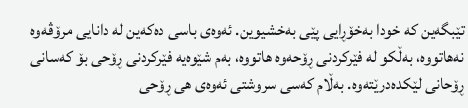تێبگەین کە خودا بەخۆڕایی پێی بەخشیوین. ئەوەی باسی دەکەین لە دانایی مرۆڤەوە نەهاتووە، بەڵکو لە فێرکردنی ڕۆحەوە هاتووە، بەم شێوەیە فێرکردنی ڕۆحی بۆ کەسانی ڕۆحانی لێکدەدرێتەوە. بەڵام کەسی سروشتی ئەوەی هی ڕۆحی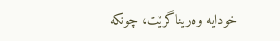خودایە وەریناگرێت، چونکە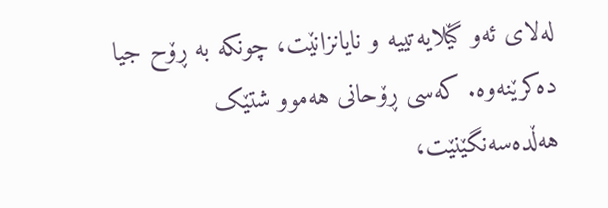لەلای ئەو گێلایەتییە و نایانزانێت، چونکە بە ڕۆح جیا دەکرێنەوە. کەسی ڕۆحانی هەموو شتێک هەڵدەسەنگێنێت،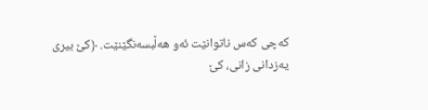کەچی کەس ناتوانێت ئەو هەڵبسەنگێنێت. ﴿کێ بیری یەزدانی زانی، کێ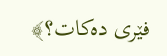فێری دەکات؟﴾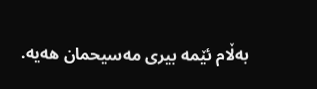بەڵام ئێمە بیری مەسیحمان هەیە.